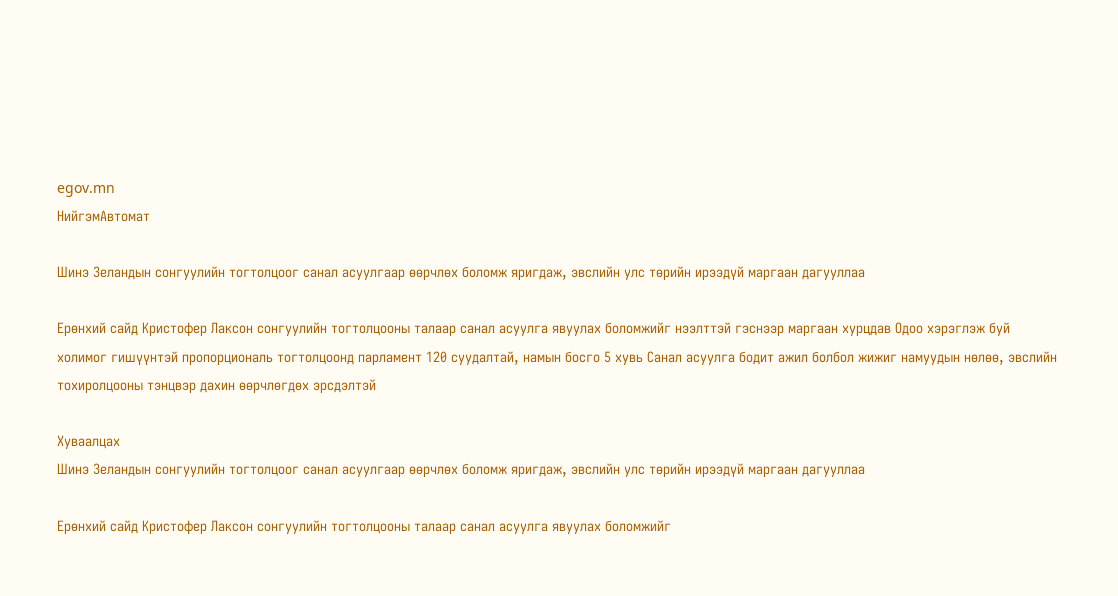egov.mn
НийгэмАвтомат

Шинэ Зеландын сонгуулийн тогтолцоог санал асуулгаар өөрчлөх боломж яригдаж, эвслийн улс төрийн ирээдүй маргаан дагууллаа

Ерөнхий сайд Кристофер Лаксон сонгуулийн тогтолцооны талаар санал асуулга явуулах боломжийг нээлттэй гэснээр маргаан хурцдав Одоо хэрэглэж буй холимог гишүүнтэй пропорциональ тогтолцоонд парламент 120 суудалтай, намын босго 5 хувь Санал асуулга бодит ажил болбол жижиг намуудын нөлөө, эвслийн тохиролцооны тэнцвэр дахин өөрчлөгдөх эрсдэлтэй

Хуваалцах
Шинэ Зеландын сонгуулийн тогтолцоог санал асуулгаар өөрчлөх боломж яригдаж, эвслийн улс төрийн ирээдүй маргаан дагууллаа

Ерөнхий сайд Кристофер Лаксон сонгуулийн тогтолцооны талаар санал асуулга явуулах боломжийг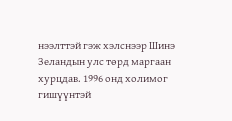нээлттэй гэж хэлснээр Шинэ Зеландын улс төрд маргаан хурцдав. 1996 онд холимог гишүүнтэй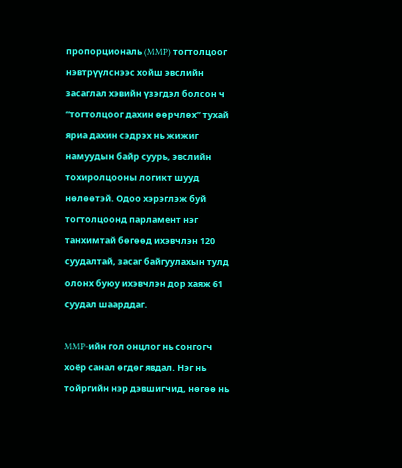пропорциональ (MMP) тогтолцоог нэвтрүүлснээс хойш эвслийн засаглал хэвийн үзэгдэл болсон ч “тогтолцоог дахин өөрчлөх” тухай яриа дахин сэдрэх нь жижиг намуудын байр суурь, эвслийн тохиролцооны логикт шууд нөлөөтэй. Одоо хэрэглэж буй тогтолцоонд парламент нэг танхимтай бөгөөд ихэвчлэн 120 суудалтай, засаг байгуулахын тулд олонх буюу ихэвчлэн дор хаяж 61 суудал шаарддаг.

MMP-ийн гол онцлог нь сонгогч хоёр санал өгдөг явдал. Нэг нь тойргийн нэр дэвшигчид, нөгөө нь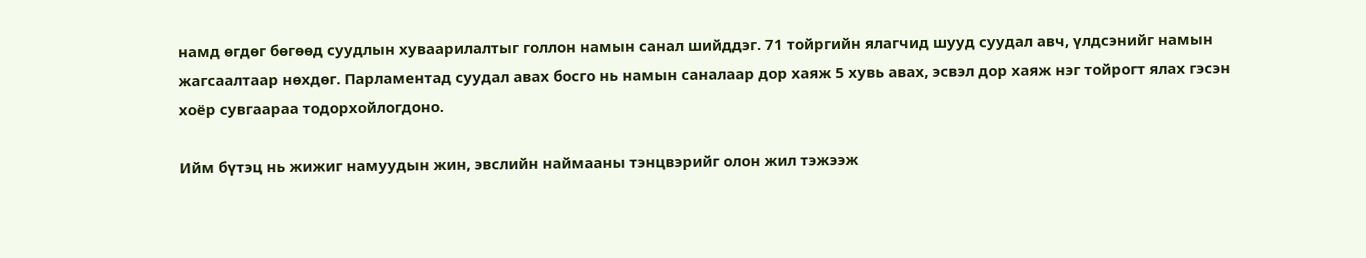намд өгдөг бөгөөд суудлын хуваарилалтыг голлон намын санал шийддэг. 71 тойргийн ялагчид шууд суудал авч, үлдсэнийг намын жагсаалтаар нөхдөг. Парламентад суудал авах босго нь намын саналаар дор хаяж 5 хувь авах, эсвэл дор хаяж нэг тойрогт ялах гэсэн хоёр сувгаараа тодорхойлогдоно.

Ийм бүтэц нь жижиг намуудын жин, эвслийн наймааны тэнцвэрийг олон жил тэжээж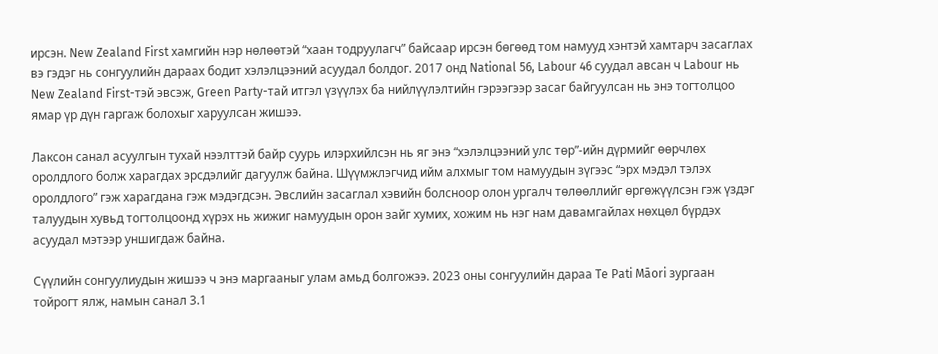ирсэн. New Zealand First хамгийн нэр нөлөөтэй “хаан тодруулагч” байсаар ирсэн бөгөөд том намууд хэнтэй хамтарч засаглах вэ гэдэг нь сонгуулийн дараах бодит хэлэлцээний асуудал болдог. 2017 онд National 56, Labour 46 суудал авсан ч Labour нь New Zealand First-тэй эвсэж, Green Party-тай итгэл үзүүлэх ба нийлүүлэлтийн гэрээгээр засаг байгуулсан нь энэ тогтолцоо ямар үр дүн гаргаж болохыг харуулсан жишээ.

Лаксон санал асуулгын тухай нээлттэй байр суурь илэрхийлсэн нь яг энэ “хэлэлцээний улс төр”-ийн дүрмийг өөрчлөх оролдлого болж харагдах эрсдэлийг дагуулж байна. Шүүмжлэгчид ийм алхмыг том намуудын зүгээс “эрх мэдэл тэлэх оролдлого” гэж харагдана гэж мэдэгдсэн. Эвслийн засаглал хэвийн болсноор олон ургалч төлөөллийг өргөжүүлсэн гэж үздэг талуудын хувьд тогтолцоонд хүрэх нь жижиг намуудын орон зайг хумих, хожим нь нэг нам давамгайлах нөхцөл бүрдэх асуудал мэтээр уншигдаж байна.

Сүүлийн сонгуулиудын жишээ ч энэ маргааныг улам амьд болгожээ. 2023 оны сонгуулийн дараа Te Pati Māori зургаан тойрогт ялж, намын санал 3.1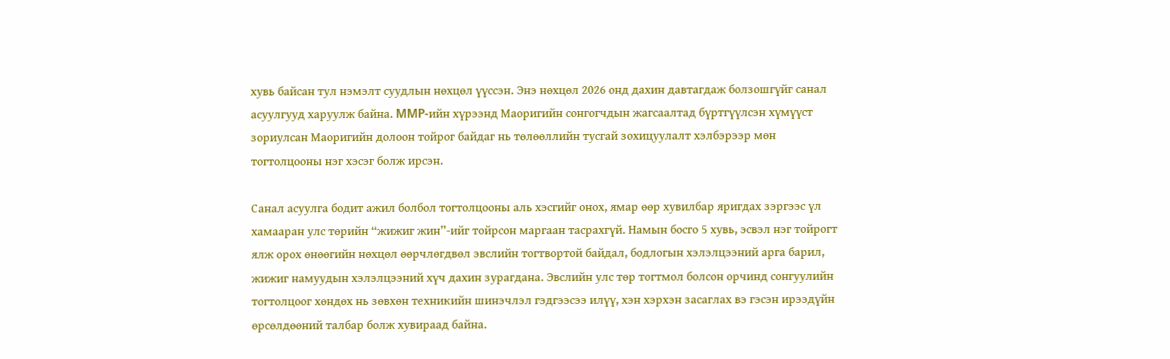хувь байсан тул нэмэлт суудлын нөхцөл үүссэн. Энэ нөхцөл 2026 онд дахин давтагдаж болзошгүйг санал асуулгууд харуулж байна. MMP-ийн хүрээнд Маоригийн сонгогчдын жагсаалтад бүртгүүлсэн хүмүүст зориулсан Маоригийн долоон тойрог байдаг нь төлөөллийн тусгай зохицуулалт хэлбэрээр мөн тогтолцооны нэг хэсэг болж ирсэн.

Санал асуулга бодит ажил болбол тогтолцооны аль хэсгийг онох, ямар өөр хувилбар яригдах зэргээс үл хамааран улс төрийн “жижиг жин”-ийг тойрсон маргаан тасрахгүй. Намын босго 5 хувь, эсвэл нэг тойрогт ялж орох өнөөгийн нөхцөл өөрчлөгдвөл эвслийн тогтвортой байдал, бодлогын хэлэлцээний арга барил, жижиг намуудын хэлэлцээний хүч дахин зурагдана. Эвслийн улс төр тогтмол болсон орчинд сонгуулийн тогтолцоог хөндөх нь зөвхөн техникийн шинэчлэл гэдгээсээ илүү, хэн хэрхэн засаглах вэ гэсэн ирээдүйн өрсөлдөөний талбар болж хувираад байна.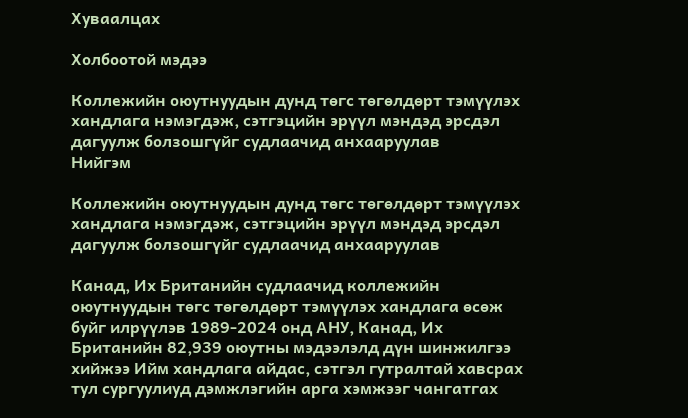Хуваалцах

Холбоотой мэдээ

Коллежийн оюутнуудын дунд төгс төгөлдөрт тэмүүлэх хандлага нэмэгдэж, сэтгэцийн эрүүл мэндэд эрсдэл дагуулж болзошгүйг судлаачид анхааруулав
Нийгэм

Коллежийн оюутнуудын дунд төгс төгөлдөрт тэмүүлэх хандлага нэмэгдэж, сэтгэцийн эрүүл мэндэд эрсдэл дагуулж болзошгүйг судлаачид анхааруулав

Канад, Их Британийн судлаачид коллежийн оюутнуудын төгс төгөлдөрт тэмүүлэх хандлага өсөж буйг илрүүлэв 1989-2024 онд АНУ, Канад, Их Британийн 82,939 оюутны мэдээлэлд дүн шинжилгээ хийжээ Ийм хандлага айдас, сэтгэл гутралтай хавсрах тул сургуулиуд дэмжлэгийн арга хэмжээг чангатгах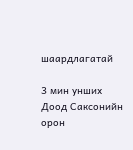шаардлагатай

3 мин унших
Доод Саксонийн орон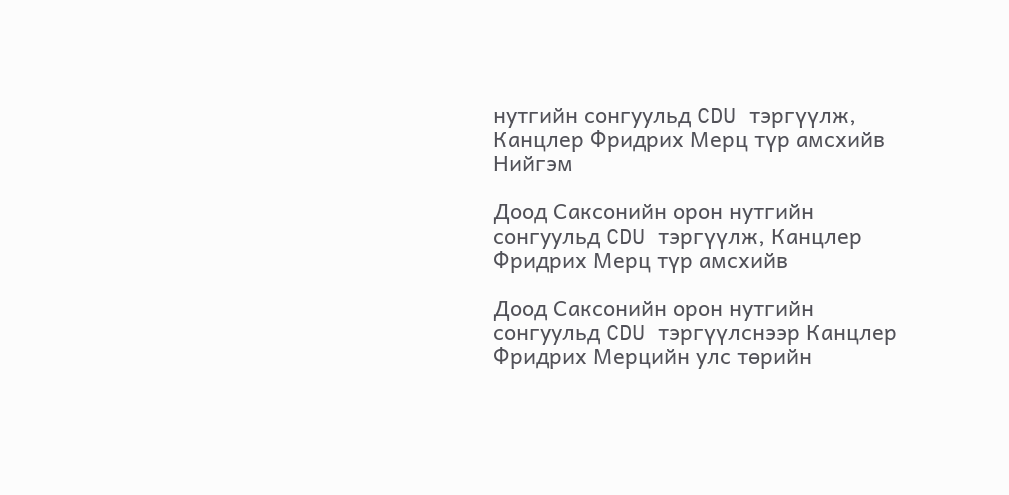нутгийн сонгуульд CDU тэргүүлж, Канцлер Фридрих Мерц түр амсхийв
Нийгэм

Доод Саксонийн орон нутгийн сонгуульд CDU тэргүүлж, Канцлер Фридрих Мерц түр амсхийв

Доод Саксонийн орон нутгийн сонгуульд CDU тэргүүлснээр Канцлер Фридрих Мерцийн улс төрийн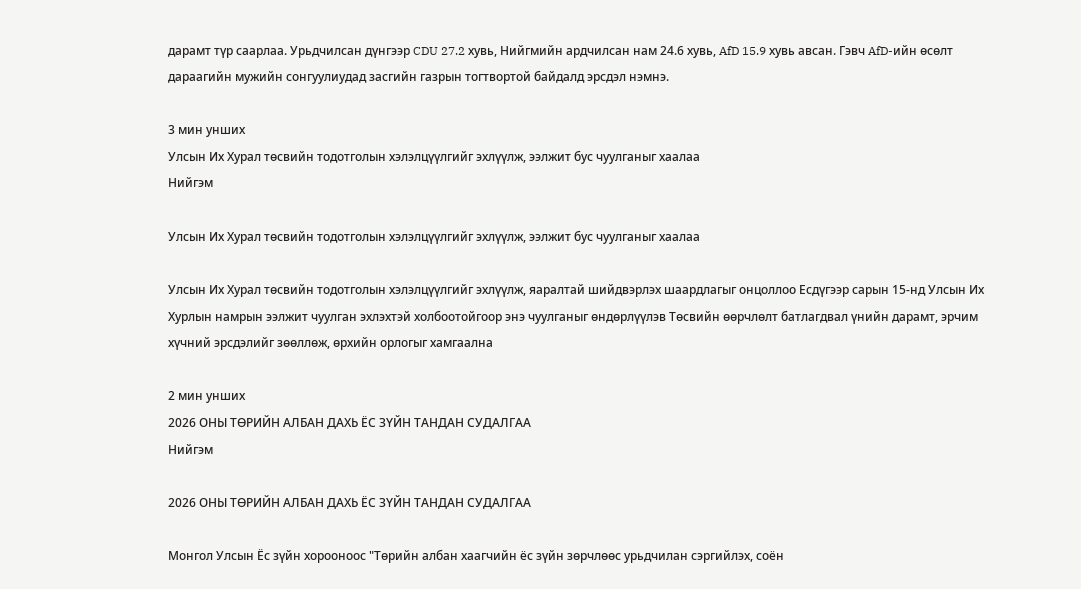дарамт түр саарлаа. Урьдчилсан дүнгээр CDU 27.2 хувь, Нийгмийн ардчилсан нам 24.6 хувь, AfD 15.9 хувь авсан. Гэвч AfD-ийн өсөлт дараагийн мужийн сонгуулиудад засгийн газрын тогтвортой байдалд эрсдэл нэмнэ.

3 мин унших
Улсын Их Хурал төсвийн тодотголын хэлэлцүүлгийг эхлүүлж, ээлжит бус чуулганыг хаалаа
Нийгэм

Улсын Их Хурал төсвийн тодотголын хэлэлцүүлгийг эхлүүлж, ээлжит бус чуулганыг хаалаа

Улсын Их Хурал төсвийн тодотголын хэлэлцүүлгийг эхлүүлж, яаралтай шийдвэрлэх шаардлагыг онцоллоо Есдүгээр сарын 15-нд Улсын Их Хурлын намрын ээлжит чуулган эхлэхтэй холбоотойгоор энэ чуулганыг өндөрлүүлэв Төсвийн өөрчлөлт батлагдвал үнийн дарамт, эрчим хүчний эрсдэлийг зөөллөж, өрхийн орлогыг хамгаална

2 мин унших
2026 ОНЫ ТӨРИЙН АЛБАН ДАХЬ ЁС ЗҮЙН ТАНДАН СУДАЛГАА
Нийгэм

2026 ОНЫ ТӨРИЙН АЛБАН ДАХЬ ЁС ЗҮЙН ТАНДАН СУДАЛГАА

Монгол Улсын Ёс зүйн хорооноос "Төрийн албан хаагчийн ёс зүйн зөрчлөөс урьдчилан сэргийлэх, соён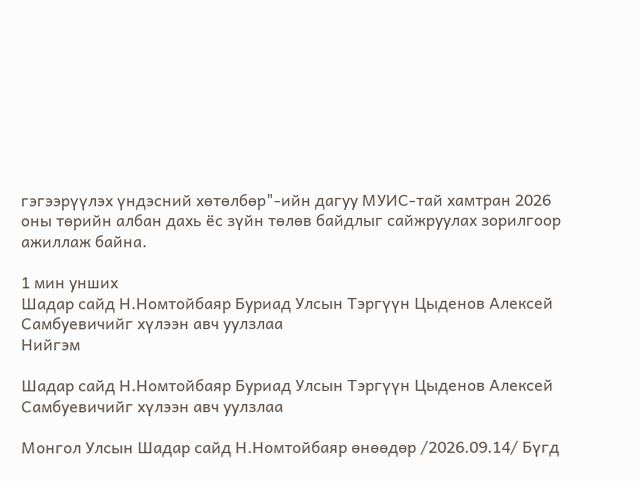гэгээрүүлэх үндэсний хөтөлбөр"-ийн дагуу МУИС-тай хамтран 2026 оны төрийн албан дахь ёс зүйн төлөв байдлыг сайжруулах зорилгоор ажиллаж байна.

1 мин унших
Шадар сайд Н.Номтойбаяр Буриад Улсын Тэргүүн Цыденов Алексей Самбуевичийг хүлээн авч уулзлаа
Нийгэм

Шадар сайд Н.Номтойбаяр Буриад Улсын Тэргүүн Цыденов Алексей Самбуевичийг хүлээн авч уулзлаа

Монгол Улсын Шадар сайд Н.Номтойбаяр өнөөдөр /2026.09.14/ Бүгд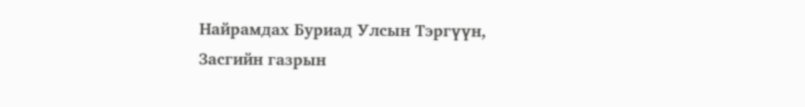Найрамдах Буриад Улсын Тэргүүн, Засгийн газрын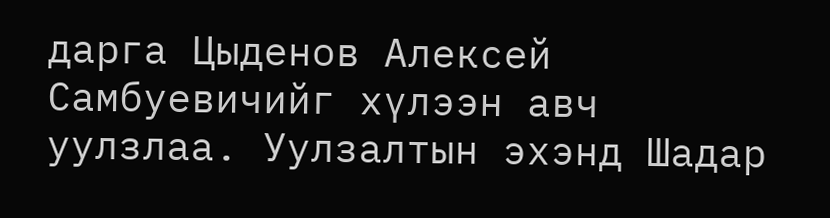дарга Цыденов Алексей Самбуевичийг хүлээн авч уулзлаа. Уулзалтын эхэнд Шадар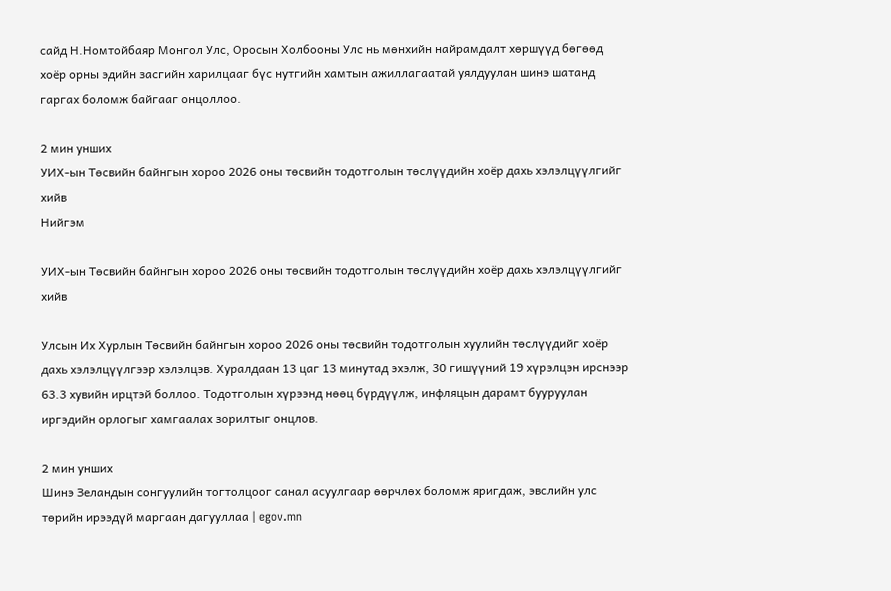сайд Н.Номтойбаяр Монгол Улс, Оросын Холбооны Улс нь мөнхийн найрамдалт хөршүүд бөгөөд хоёр орны эдийн засгийн харилцааг бүс нутгийн хамтын ажиллагаатай уялдуулан шинэ шатанд гаргах боломж байгааг онцоллоо.

2 мин унших
УИХ-ын Төсвийн байнгын хороо 2026 оны төсвийн тодотголын төслүүдийн хоёр дахь хэлэлцүүлгийг хийв
Нийгэм

УИХ-ын Төсвийн байнгын хороо 2026 оны төсвийн тодотголын төслүүдийн хоёр дахь хэлэлцүүлгийг хийв

Улсын Их Хурлын Төсвийн байнгын хороо 2026 оны төсвийн тодотголын хуулийн төслүүдийг хоёр дахь хэлэлцүүлгээр хэлэлцэв. Хуралдаан 13 цаг 13 минутад эхэлж, 30 гишүүний 19 хүрэлцэн ирснээр 63.3 хувийн ирцтэй боллоо. Тодотголын хүрээнд нөөц бүрдүүлж, инфляцын дарамт бууруулан иргэдийн орлогыг хамгаалах зорилтыг онцлов.

2 мин унших
Шинэ Зеландын сонгуулийн тогтолцоог санал асуулгаар өөрчлөх боломж яригдаж, эвслийн улс төрийн ирээдүй маргаан дагууллаа | egov.mn